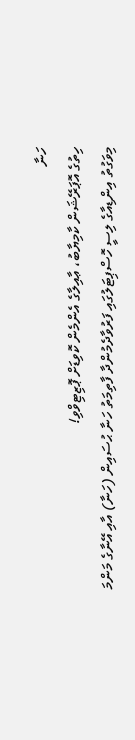ހަނާ
ހިތުގެ އޮޕަރޭޝަން ކާމިޔާބު، ޢާއިލާގެ އެންމެން ކޮވިޑަށް ޕޮޒިޓިވްވި!
މިވަގުތު އިންޑިއާގެ ލިސީ ހޮސްޕިޓަލުގައި ފަރުވާދެމުންދާ ފާތިމަތު ހަނާ ޙުސައިން (ހަނާ) އާއި އޭނާގެ މަންމަ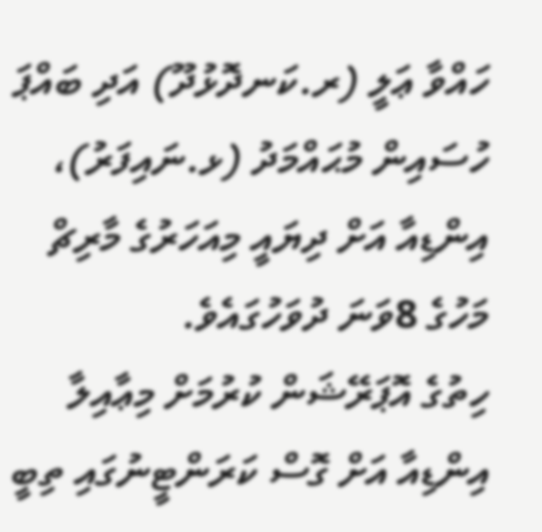ހައްވާ ޢަލީ (ރ.ކަނދޮޅުދޫ) އަދި ބައްޕަ ހުސައިން މުޙައްމަދު (ޅ.ނައިފަރު)، އިންޑިއާ އަށް ދިޔައީ މިއަހަރުގެ މާރިޗް މަހުގެ 8ވަނަ ދުވަހުގައެވެ.
ހިތުގެ އޮޕަރޭޝަން ކުރުމަށް މިޢާއިލާ އިންޑިއާ އަށް ގޮސް ކަރަންޓީނުގައި ތިބީ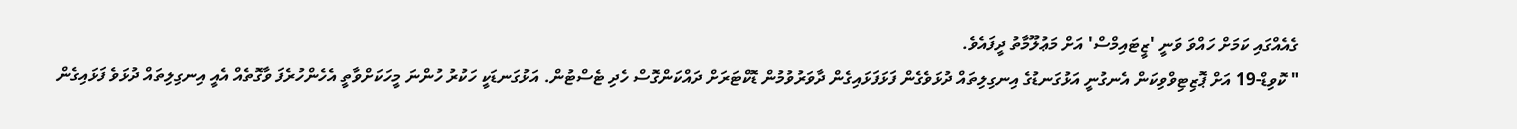ގެއެއްގައި ކަމަށް ހައްވަ ވަނީ 'ޒީޓައިމްސް' އަށް މަޢުލޫމާތު ދީފައެވެ.
" ކޮވިޑް-19 އަށް ޕޮޒިޓިވްވިކަން އެނގުނީ އަޅުގަނޑުގެ އިނގިލިތައް ދުޅަވެގެން ފަޅަފަޅައިގެން ދާވަރުވުމުން ޑޮކްޓަރަށް ދައްކަންގޮސް ހެދި ޓެސްޓުން. އަޅުގަނޑަކީ ހަކުރު ހުންނަ މީހަކަށްވާތީ އެހެންހުރެފަ ވާގޮތެއް އެއީ އިނގިލިތައް ދުޅަވެ ފަޅައިގެން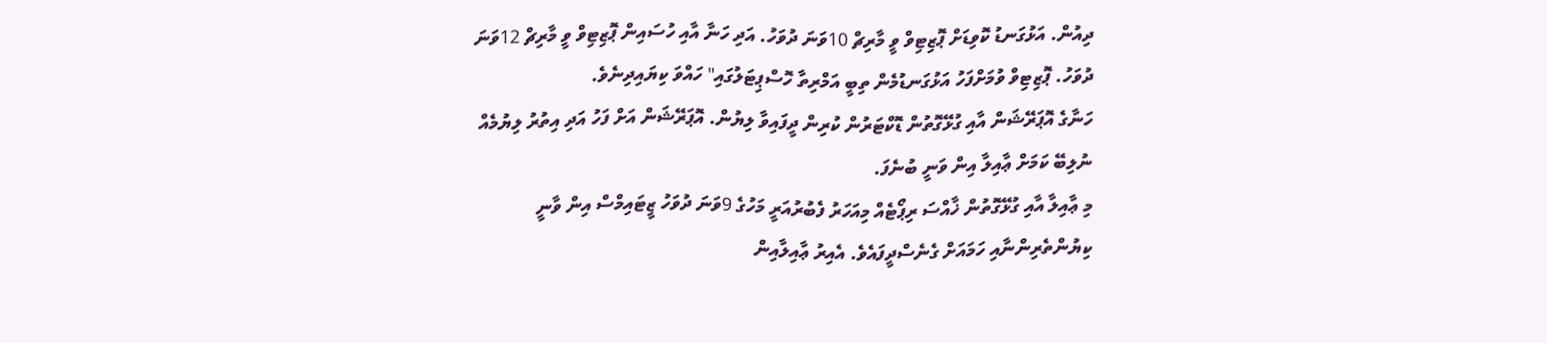ދިއުން. އަޅުގަނޑު ކޮވިޑަށް ޕޮޒިޓިވް ވީ މާރިޗް 10ވަނަ ދުވަހު. އަދި ހަނާ އާއި ހުސައިން ޕޮޒިޓިވް ވީ މާރިޗް 12ވަނަ ދުވަހު. ޕޮޒިޓިވް ވުމަށްފަހު އަޅުގަނޑުމެން ތިބީ އަމްރިތާ ހޮސްޕިޓަލުގައި" ހައްވަ ކިޔައިދިނެވެ.
ހަނާގެ އޮޕަރޭޝަން އާއި ގުޅޭގޮތުން ޑޮކްޓަރުން ކުރިން ދީފައިވާ ލިޔުން. އޮޕަރޭޝަން އަށް ފަހު އަދި އިތުރު ލިޔުމެއް ނުލިބޭ ކަމަށް ޢާއިލާ އިން ވަނީ ބުނެފަ.
މި ޢާއިލާ އާއި ގުޅޭގޮތުން ޚާއްސަ ރިޕޯޓެއް މިއަހަރު ފެބުރުއަރީ މަހުގެ 9ވަނަ ދުވަހު ޒީޓައިމްސް އިން ވާނީ ކިޔުންތެރިންނާއި ހަމައަށް ގެނެސްދީފައެވެ. އެއިރު ޢާއިލާއިން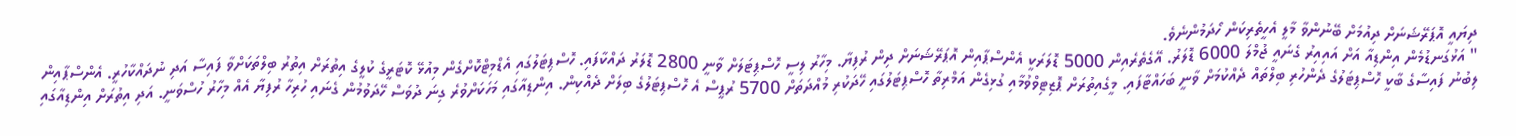ދިޔައީ އޮޕަރޭޝަނަށް ދިއުމަށް ބޭނުންވާ މާލީ އެހީތެރިކަން ހޯދަމުންނެވެ.
" އަޅުގަނޑުމެން އިންޑިއާ އަށް އައިއިރު ގެނައީ ޖުމްލަ 6000 ޑޮލަރު. އޭގެތެރެއިން 5000 ޑޮލަރަކީ އެންސްޕާއިން އޮޕަރޭޝަނަށް ދިން ރުފިޔާ. މިހާރު ލިސީ ހޮސްޕިޓަލަށް ވާނީ 2800 ޑޮލަރު ދައްކާފައި. ހޮސްޕިޓަލުގައި އެޑްމިޓްކޮށްގެން މިއުޅޭ ކޮޓަރީގެ ކުލީގެ އިތުރަށް އިތުރު ބިލްތަކަށްވާ ފައިސާ އަދި ނުދައްކާހުރީ. އެންސްޕާއިން ލިބުނު ފައިސާގެ ބާކީ ހޮސްޕިޓަލުގެ ދެންހުރި ބިލްތައް ދެއްކުމަށް ވާނީ ބަހައްޓާފައި. މީގެއިތުރަށް ޕޮޒިޓިވްވުމާއި ގުޅިގެން އަމްރިތާ ހޮސްޕިޓަލުގައި ހޭދަކުރި މުއްދަތަށް 5700 ރުޕީސް އެ ހޮސްޕިޓަލުގެ ބިލަށް ދެއްކިން. އިންޑިއާގައި މަހަކަށްވުރެ ގިނަ ދުވަސް ހޭދަވުމުން ގެނައި ހުރިހާ ރުފިޔާ އެއް މިހާރު ހުސްވަނީ. އަދި އިތުރަށް އިންޑިއާގައި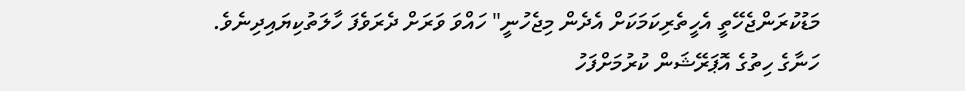މަޑުކުރަންޖެހޭތީ އެހީތެރިކަމަކަށް އެދެން މިޖެހުނީ" ހައްވަ ވަރަށް ދެރަވެފަ ހާލަތުކިޔައިދިނެވެ.
ހަނާގެ ހިތުގެ އޮޕަރޭޝަން ކުރުމަށްފަހު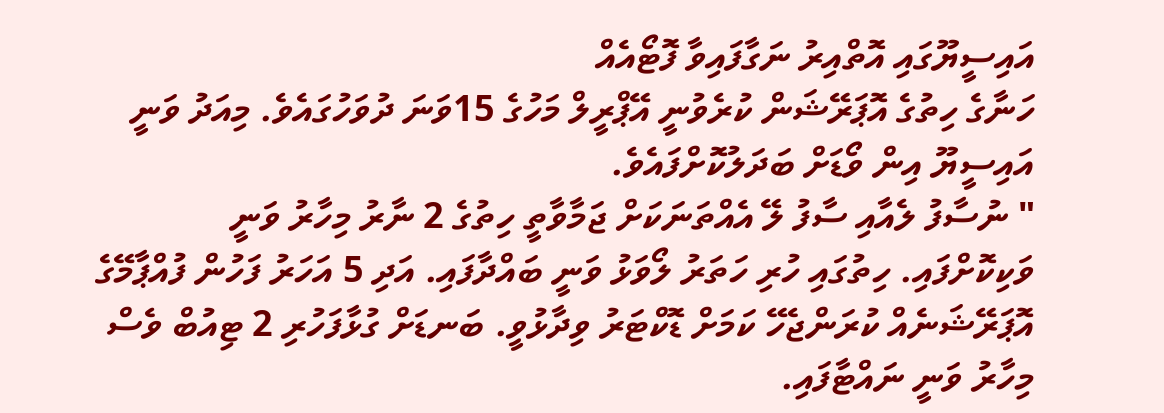އައިސީޔޫގައި އޮތްއިރު ނަގާފައިވާ ފޮޓޯއެއް
ހަނާގެ ހިތުގެ އޮޕަރޭޝަން ކުރެވުނީ އޭޕްރީލް މަހުގެ 15ވަނަ ދުވަހުގައެވެ. މިއަދު ވަނީ އައިސީޔޫ އިން ވޯޑަށް ބަދަލުކޮށްފައެވެ.
" ނުސާފު ލެއާއި ސާފު ލޭ އެއްތަނަކަށް ޖަމާވާތީ ހިތުގެ 2 ނާރު މިހާރު ވަނީ ވަކިކޮށްފައި. ހިތުގައި ހުރި ހަތަރު ލޯވަޅު ވަނީ ބައްދާފައި. އަދި 5 އަހަރު ފަހުން ފުއްޕާމޭގެ އޮޕަރޭޝަނެއް ކުރަންޖެހޭ ކަމަށް ޑޮކްޓަރު ވިދާޅުވީ. ބަނޑަށް ގުޅާފަހުރި 2 ޓިއުބް ވެސް މިހާރު ވަނީ ނައްޓާފައި.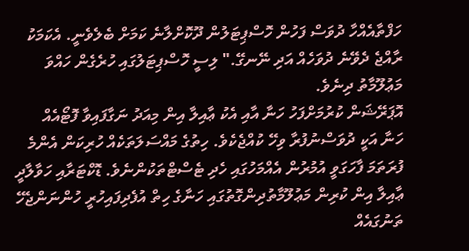ހަފްތާއެއްހާ ދުވަސް ފަހުން ހޮސްޕިޓަލުން ދޫކޮށްލާނެ ކަމަށް ބެލެވެނީ. އެކަމަކު ރާއްޖެ ދެވޭނެ ދުވަހެއް އަދި ނޭނގޭ." ލިސީ ހޮސްޕިޓަލުގައި ހުރެގެން ހައްވަ މަޢުލޫމާތު ދިނެވެ.
އޮޕަރޭޝަން ކުރުމަށްފަހު ހަނާ އާއި އެކު ޢާއިލާ އިން މިއަދު ނަގާފައިވާ ފޮޓޯއެއް
ހަނާ އަކީ ދުވަސްނުފުރާ ވިހޭ ކުއްޖެކެވެ. ހިތުގެ މައްސަލަތަކެއް ހުރިކަން އެންމެ ފުރަތަމަ ފާހަގަވީ އުމުރުން އެއްމަހުގައި ހެދި ޓެސްޓްތަކުންނެވެ. ޑޮކްޓަރާއި ހަވާލާދީ ޢާއިލާ އިން ކުރިން މަޢުލޫމާތުދިންގޮތުގައި ހަނާގެ ހިތް އުފެދިފައިހުރީ ހުންނަންޖެހޭ ތަނުގައެއް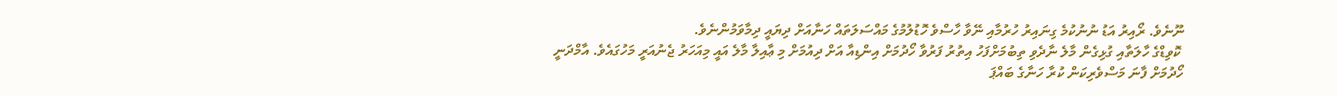ނޫނެވެ. ރޯއިރު އަޑު ނުނުކުމެ ގިނައިރު ހުރުމާއި ނޭވާ ހާސްވެ ހޮޑުލުމުގެ މައްސަލަތައް ހަނާއަށް ދިޔައީ ދިމާވަމުންނެވެ.
 ކޮވިޑްގެ ހާލަތާއި ގުޅިގެން މާލެ ނާދެވި ތިބުމަށްފަހު އިތުރު ފަރުވާ ހޯދުމަށް އިންޑިއާ އަށް ދިއުމަށް މި ޢާއިލާ މާލެ އައީ މިއަހަރު ޖެނުއަރީ މަހުގައެވެ. އާމްދަނީ ހޯދުމަށް ފާނަ މަސްވެރިކަން ކުރާ ހަނާގެ ބައްޕަ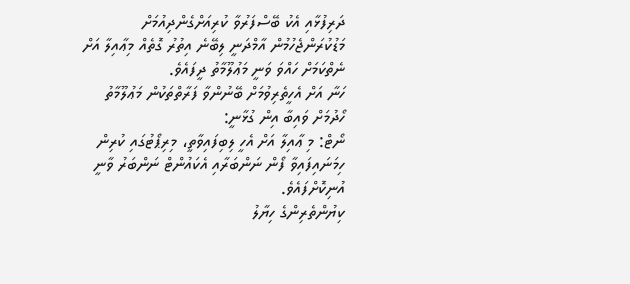ދަރިފުޅާއި އެކު ބޭސްފަރުވާ ކުރިއަށްގެންދިއުމަށް މަޑުކުރަންޖެހުމުން އާމްދަނީ ލިބޭނެ އިތުރު ގޮތެއް މިޢާއިލާ އަށް ނެތްކަމަށް ހައްވަ ވަނީ މަޢުލޫމާތު ދީފައެވެ.
ހަނާ އަށް އެހީތެރިވުމަށް ބޭނުންވާ ފަރާތްތަކުން މަޢުލޫމާތު ހޯދުމަށް ވައިބާ އިން ގުޅާނީ:
ނޯޓް: މި ޢާއިލާ އަށް އެހީ ލިބިފައިވާތީ، މިރިޕޯޓުގައި ކުރިން ހިމަނައިފައިވާ ފޯން ނަންބަރާއި އެކައުންޓް ނަންބަރު ވާނީ އުނިކޮށްފައެވެ.
ކިޔުންތެރިންގެ ހިޔާލު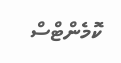ކޮމެންޓްސް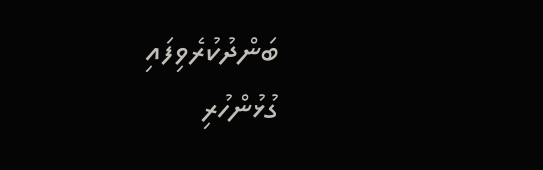ބަންދުކުރެވިފައި
ގުޅުންހުރި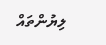ލިޔުންތައް